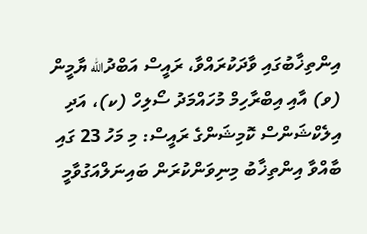އިންތިޚާބުގައި ވާދަކުރައްވާ، ރައީސް އަބްދުالله ޔާމީން (ވ) އާއި އިބްރާހިމް މުހައްމަދު ސޯލިހް (ކ)، އަދި އިލެކްޝަންސް ކޮމިޝަންގެ ރައީސް: މި މަހު 23 ގައި ބާއްވާ އިންތިޚާބު މިނިވަންކުރަން ބައިނަލްއަގުވާމީ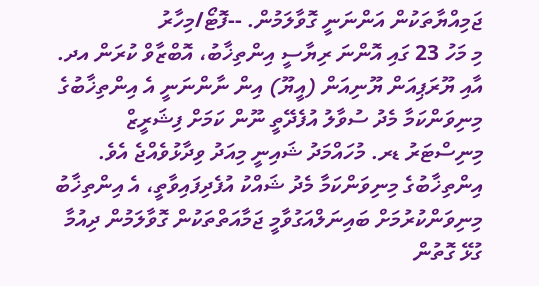ޖަމިއްޔާތަކުން އަންނަނީ ގޮވާލަމުން. --ފޮޓޯ/މިހާރު
މި މަހު 23 ގައި އޮންނަ ރިޔާސީ އިންތިޚާބު، އޮބްޒާވް ކުރަން އދ. އާއި ޔޫރަޕިއަން ޔޫނިއަން (އީޔޫ) އިން ނާންނަނީ އެ އިންތިޚާބުގެ މިނިވަންކަމާ މެދު ސުވާލު އުފެދޭތީ ނޫން ކަމަށް ފިޝަރީޒް މިނިސްޓަރު ޑރ. މުހައްމަދު ޝައިނީ މިއަދު ވިދާޅުވެއްޖެ އެވެ.
އިންތިޚާބުގެ މިނިވަންކަމާ މެދު ޝައްކު އުފެދިފައިވާތީ، އެ އިންތިޚާބު މިނިވަންކުރުމަށް ބައިނަލްއަގުވާމީ ޖަމާއަތްތަކުން ގޮވާލަމުން ދިއުމާ ގުޅޭ ގޮތުން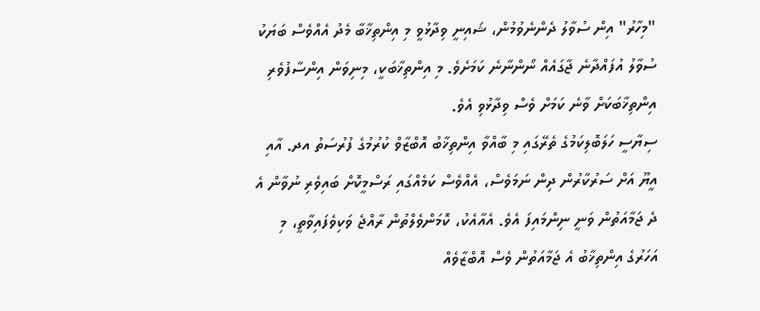"މިހާރު" އިން ސުވާލު ދެންނެވުމުން، ޝައިނީ ވިދާޅުވީ މި އިންތިޚާބާ މެދު އެއްވެސް ބަޔަކު ސުވާލު އުފައްދާނެ ޖާގައެއް ނޯންނާނެ ކަމަށެވެ. މި އިންތިޚާބަކީ، މިނިވަން އިންސާފުވެރި އިންތިޚާބަކަށް ވާނެ ކަމަށް ވެސް ވިދާޅުވި އެވެ.
ސިޔާސީ ހަލަބޮލިކަމުގެ ތެރޭގައި މި ބާއްވާ އިންތިޚާބު އޮބްޒާވް ކުރުމުގެ ފުރުސަތު އދ. އާއި އީޔޫ އަށް ސަރުކާރުން ދިން ނަމަވެސް، އެއްވެސް ކަމެއްގައި ރަސްމީކޮށް ބައިވެރި ނުވާން އެ ދެ ޖަމާއަތުން ވަނީ ނިންމައިފަ އެވެ. އެއާއެކު، ކޮމަންވެލްތުން ރާއްޖެ ވަކިވެފައިވާތީ، މި އަހަރުގެ އިންތިޚާބު އެ ޖަމާއަތުން ވެސް އޮބްޒާވެއް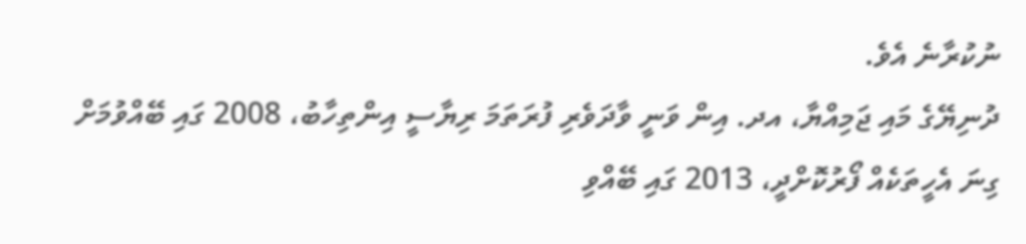ނުކުރާނެ އެވެ.
ދުނިޔޭގެ މައި ޖަމިއްޔާ، އދ. އިން ވަނީ ވާދަވެރި ފުރަތަމަ ރިޔާސީ އިންތިހާބު، 2008 ގައި ބޭއްވުމަށް ގިނަ އެހީތަކެއް ފޯރުކޮށްދީ، 2013 ގައި ބޭއްވި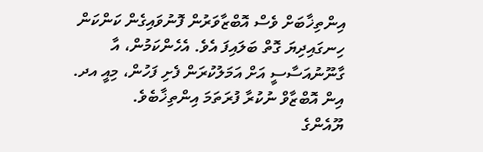އިންތިޚާބަށް ވެސް އޮބްޒާވަރުން ފޮނުވައިގެން ކަންކަން ހިނގައިދިޔަ ގޮތް ބަލައިފަ އެވެ. އެހެންކަމުން، އާ ގާނޫނުއަސާސީ އަށް އަމަލުކުރަން ފެށި ފަހުން، މިއީ އދ. އިން އޮބްޒާވް ނުކުރާ ފުރަތަމަ އިންތިޚާބެވެ.
ޔޫއެންގެ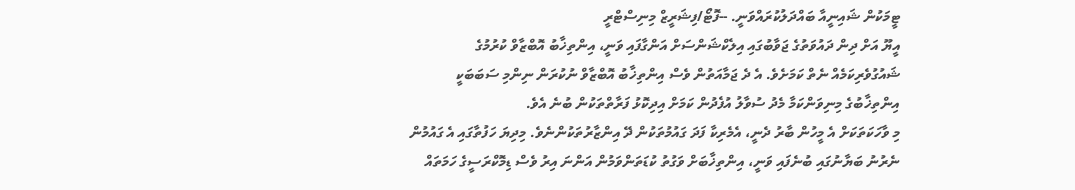ޓީމަކުން ޝައިނީއާ ބައްދަލުކުރައްވަނީ. --ފޮޓޯ/ފިޝަރީޒް މިނިސްޓްރީ
އީޔޫ އަށް ދިން ދައުވަތުގެ ޖަވާބުގައި އިލެކްޝަންސަށް އަންގާފައި ވަނީ، އިންތިޚާބު އޮބްޒާވް ކުރުމުގެ ޝައުގުވެރިކަމެއް ނެތް ކަމަށެވެ. އެ ދެ ޖަމާއަތުން ވެސް އިންތިޚާބު އޮބްޒާވް ނުކުރަން ނިންމި ސަބަބަކީ އިންތިޚާބުގެ މިނިވަންކަމާ މެދު ސުވާލު އުފެދުން ކަމަށް އިދިކޮޅު ފަރާތްތަކުން ބުނެ އެވެ.
މި ވާހަކަތަކަށް އެ މީހުން ބާރު ދެނީ، އެމެރިކާ ފަދަ ގައުމުތަކުން ދޭ އިންޒާރުތަކުންނެވެ. މިދިޔަ ހަފުތާގައި އެ ގައުމުން ނެރުނު ބަޔާނުގައި ބުނެފައި ވަނީ، އިންތިޚާބަށް ވަގުތު ކުޑަތަންވަމުން އަންނަ އިރު ވެސް ޑިމޮކްރަސީގެ ހަމަތައް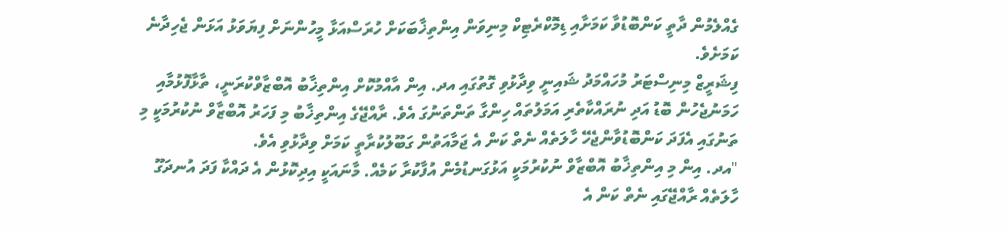ގެއްލެމުން ދާތީ ކަންބޮޑުވާ ކަމަށާއި ޑިމޮކްރެޓިކް މިނިވަން އިންތިޚާބަކަށް ހުރަސްއަޅާ މީހުންނަށް ފިޔަވަޅު އަޅަން ޖެހިދާނެ ކަމަށެވެ.
ފިޝަރީޒް މިނިސްޓަރު މުހައްމަދު ޝައިނީ ވިދާޅުވި ގޮތުގައި އދ. އިން އާއްމުކޮށް އިންތިޚާބު އޮބްޒާވްކުރަނީ، ތާޅާފޮޅުމާއި ހަމަނުޖެހުން ބޮޑު އަދި ނުރައްކާތެރި އަމަލުތައް ހިންގާ ތަންތަނުގަ އެވެ. ރާއްޖޭގެ އިންތިޚާބު މި ފަހަރު އޮބްޒާވް ނުކުރުމަކީ މި ތަނުގައި އެފަދަ ކަންބޮޑުވާންޖެހޭ ހާލަތެއް ނެތް ކަން އެ ޖަމާއަތުން ގަބޫލުކުރާތީ ކަމަށް ވިދާޅުވި އެވެ.
"އދ. އިން މި އިންތިޚާބު އޮބްޒާވް ނުކުރުމަކީ އަޅުގަނޑުމެން އުފާކުރާ ކަމެއް. މާނައަކީ އިދިކޮޅުން އެ ދައްކާ ފަދަ އުނދަގޫ ހާލަތެއް ރާއްޖޭގައި ނެތް ކަން އެ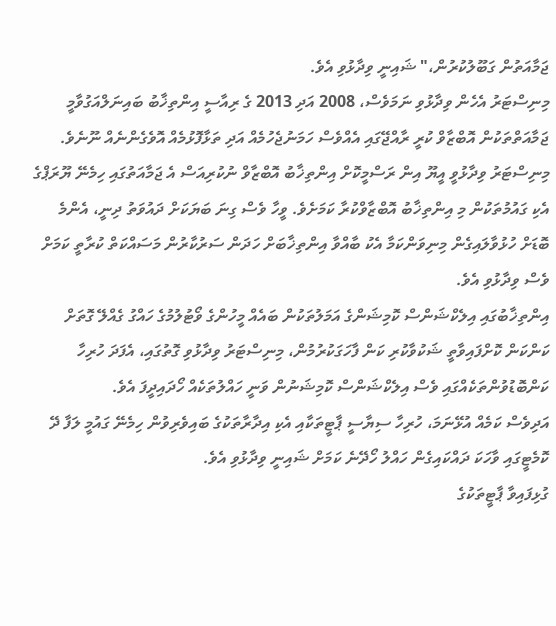ޖަމާއަތުން ގަބޫލުކުރުން،" ޝައިނީ ވިދާޅުވި އެވެ.
މިނިސްޓަރު އެހެން ވިދާޅުވި ނަމަވެސް، 2008 އަދި 2013 ގެ ރިއާސީ އިންތިޚާބު ބައިނަލްއަގުވާމީ ޖަމާއަތްތަކުން އޮބްޒާވް ކުރީ ރާއްޖޭގައި އެއްވެސް ހަމަނުޖެހުމެއް އަދި ތަޅާފޮޅުމެއް އޮވެގެންނެއް ނޫނެވެ.
މިނިސްޓަރު ވިދާޅުވީ އީޔޫ އިން ރަސްމީކޮށް އިންތިޚާބު އޮބްޒާވް ނުކުރިއަސް އެ ޖަމާއަތުގައި ހިމެނޭ ޔޫރަޕްގެ އެކި ގައުމުތަކުން މި އިންތިޚާބު އޮބްޒާވްކުރާ ކަމަށެވެ. ވީހާ ވެސް ގިނަ ބަޔަކަށް ދައުވަތު ދިނީ، އެންމެ ބޮޑަށް ހުޅުވާލައިގެން މިނިވަންކަމާ އެކު ބާއްވާ އިންތިޚާބަށް ހަދަން ސަރުކާރުން މަސައްކަތް ކުރާތީ ކަމަށް ވެސް ވިދާޅުވި އެވެ.
އިންތިޚާބުގައި އިލެކްޝަންސް ކޮމިޝަންގެ އަމަލުތަކުން ބައެއް މީހުންގެ ވޯޓުލުމުގެ ހައްގު ގެއްލޭ ގޮތަށް ކަންކަން ކޮށްފައިވާތީ ޝަކުވާކުރި ކަން ފާހަގަކުރުމުން، މިނިސްޓަރު ވިދާޅުވި ގޮތުގައި، އެފަދަ ހުރިހާ ކަންބޮޑުވުންތަކެއްގައި ވެސް އިލެކްޝަންސް ކޮމިޝަނުން ވަނީ ހައްލުތަކެއް ހޯދައިދީފަ އެވެ.
އަދިވެސް ކަމެއް އުޅޭނަމަ، ހުރިހާ ސިޔާސީ ޕާޓީތަކާއި އެކި އިދާރާތަކުގެ ބައިވެރިވުން ހިމެނޭ ގައުމީ ލަފާ ދޭ ކޮމެޓީގައި ވާހަކަ ދައްކައިގެން ހައްލު ހޯދޭނެ ކަމަށް ޝައިނީ ވިދާޅުވި އެވެ.
ގުޅިފައިވާ ޕާޓީތަކުގެ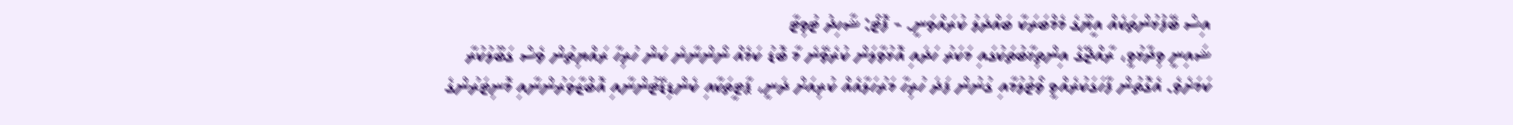އިސް ބޭފުޅުންތަކެއް އީޔޫގެ މެމްބަރަކާ ބައްދަލު ކުރައްވަނީ. - ފޮޓޯ: ޝާހިދު ޓުވިޓާ
ޝައިނީ ވިދާޅުވީ، ރާއްޖޭގެ އިންތިޚާބުތަކުގައި މަކަރު ހަދައި އޮޅުވާލަން ކުރެވޭނެ މާ ބޮޑު ކަމެއް ނޯންނާނެ ކަން ހުރިހާ ރައްޔިތުން ވެސް ގަބޫލުކުރާ ކަމަށެވެ. އެގޮތުން ފާހަގަކުރެއްވީ ވޯޓުލުމާއި ގުނުން ފަދަ ހުރިހާ މަރުހަލާއެއް ކުރިއަށް ދަނީ، ޕާޓީތަކާއި ކެންޑިޑޭޓުންނާއި އޮބްޒާވަރުންނާއި މޮނިޓަރުންގެ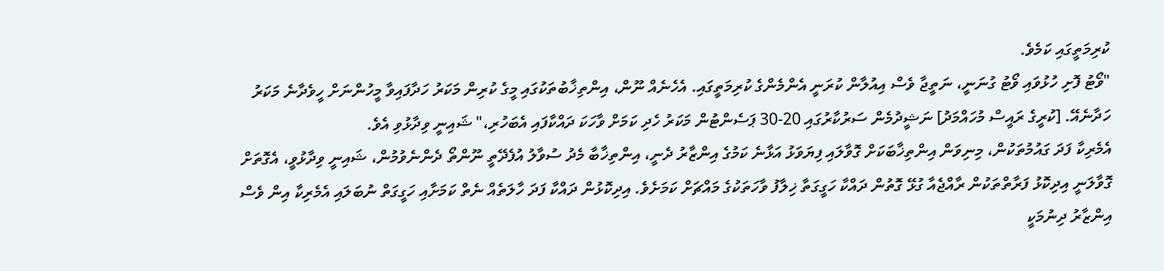ކުރިމަތީގައި ކަމެވެ.
"ވޯޓު ފޮށި ހުޅުވައި ވޯޓު ގުނަނީ، ނަތީޖާ ވެސް އިއުލާން ކުރަނީ އެންމެންގެ ކުރިމަތީގައި. އެހެނެއް ނޫން، އިންތިޚާބުތަކުގައި މީގެ ކުރިން މަކަރު ހަދާފައިވާ މީހުންނަށް ހީވެދާނެ މަކަރު ހަދާނެއޭ. [ކުރީގެ ރައީސް މުހައްމަދު] ނަޝީދުމެން ސަރުކާރުގައި 20-30 ޕަސެންޓުން މަކަރު ހެދި ކަމަށް ވާހަކަ ދައްކާފައި އެބަހުރި،" ޝައިނީ ވިދާޅުވި އެވެ.
އެމެރިކާ ފަދަ ގައުމުތަކުން، މިނިވަން އިންތިޚާބަކަށް ގޮވާލައި ފިޔަވަޅު އަޅާނެ ކަމުގެ އިންޒާރު ދެނީ، އިންތިޚާބާ މެދު ސުވާލު އުފެދޭތީ ނޫންތޯ ދެންނެވުމުން، ޝައިނީ ވިދާޅުވީ، އެގޮތަށް ގޮވާލަނީ އިދިކޮޅު ފަރާތްތަކުން ރާއްޖެއާ ގުޅޭ ގޮތުން ދައްކާ ހަގީގަތާ ޚިލާފު ވާހަތަކުގެ މައްޗަށް ކަމަށެވެ. އިދިކޮޅުން ދައްކާ ފަދަ ހާލަތެއް ނެތް ކަމަށާއި ހަގީގަތް ނުބަލައި އެމެރިކާ އިން ވެސް އިންޒާރު ދިނުމަކީ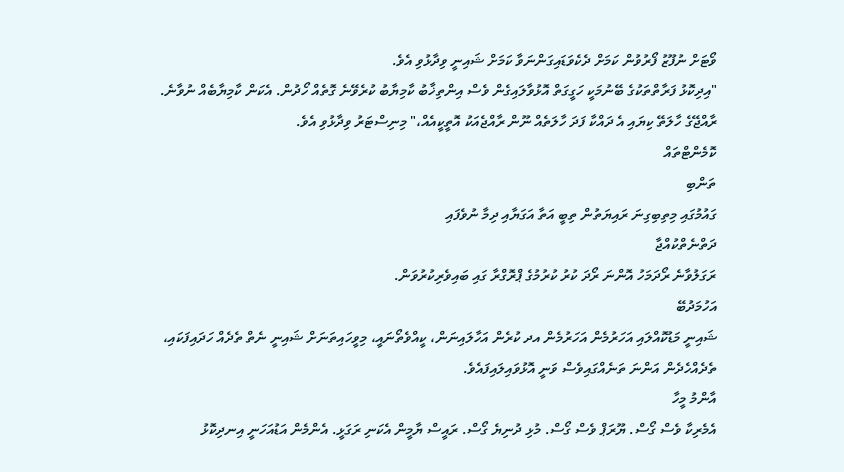ވޯޓަށް ނުފޫޒު ފޯރުވުން ކަމަށް ދެކެވަޑައިގަންނަވާ ކަމަށް ޝައިނީ ވިދާޅުވި އެވެ.
"އިދިކޮޅު ފަރާތްތަކުގެ ބޭނުމަކީ ހަގީގަތް އޮޅުވާލައިގެން ވެސް އިންތިޚާބު ކާމިޔާބު ކުރެވޭނެ ގޮތެއް ހޯދުން. އެކަން ކާމިޔާބެއް ނުވާނެ. ރާއްޖޭގެ ހާލަތޭ ކިޔައި އެ ދައްކާ ފަދަ ހާލަތެއް ނޫން ރާއްޖެއަކު އޮތީކީއެއް،" މިނިސްޓަރު ވިދާޅުވި އެވެ.
ކޮމެންޓްތައް
ތަންބި
ގައުމުގައި މިތިބިގިނަ ރައިޔަތުން ތިބީ އަތާ އަގަޔާއި ދިމާ ނުވެފައި
ދަތްނެތްކުއްޖާ
ރަގަލުވާނެ ރޯދަމަހު އޮންނަ ރޯދަ ކުރު ކުރުމުގެ ޕްރޮގްރާ ގައި ބައިވެރިކުރުވަން.
އަހުމަދުބޭ
ޝައިނީ މަޑުކޮއްލައި އަހަރުމެން އަހަރުމެން އދ ކުރެން އަހާލައިނަން، ކީއްވެތޯނައީ، މިވީހައިތަނަށް ޝައިނީ ނެތް ތެދެއް ހަދައިފަކައި، ތެދެއްހެދެން އަންނަ ތަނެއްގައިވެސް ވަނީ އޮޅުވައިލައިފައެވެ.
އާންމު މީހާ
އެމެރިކާ ވެސް ގޯސް. ޔޫރަޕް ވެސް ގޯސް. މުޅި ދުނިޔެ ގޯސް. ރައީސް ޔާމީން އެކަނި ރަގަޅީ. އެންމެން އަޑުއަހަނީ އިނދިކޮޅު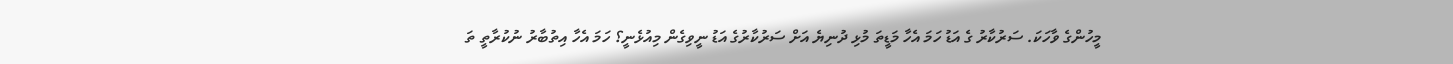މީހުންގެ ވާހަކަ. ސަރުކާރު ގެ އަޑު ހަމަ އެހާ މަޑީތަ މުޅި ދުނިޔެ އަށް ސަރުކާރުގެ އަޑު ނީވިގެން މިއުޅެނީ؟ ހަމަ އެހާ އިތުބާރު ނުކުރާތީ ތަ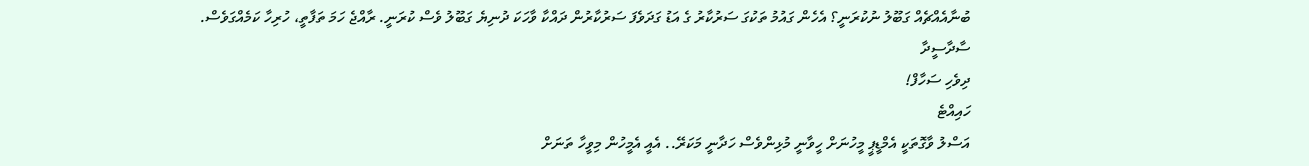ބުނާއެއްޗެއް ގަބޫލު ނުކުރަނީ؟ އެހެން ގައުމު ތަކުގަ ސަރުކާރު ގެ އަޑު ގަދަވެފަ ސަރުކާރުން ދައްކާ ވާހަކަ ދުނިޔެ ގަބޫލު ވެސް ކުރަނީ. ރާއްޖެ ހަމަ ތަފާތީ، ހުރިހާ ކަމެއްގަވެސް.
ސާދާސީދާ
ދިވެހި ސަހާފް!
ހައިއްޓެ
އަސްލު ވާގޮތަކީ އެމްޑީޕީ މީހުނަށް ހީވާނީ މުޅިންވެސް ހަދާނީ މަކަރޭ.. އެއީ އެމީހުން މިވީހާ ތަނަށް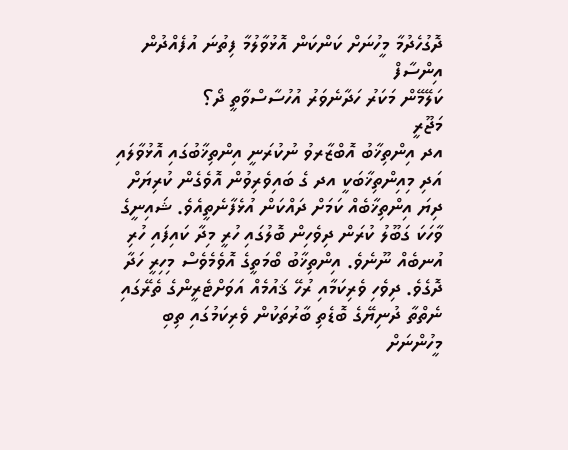ދޮގުހެދުމާ މީހުނަށް ކަންކަން އޮޅުވާލުމާ ފިތުނަ އުފެއްދުން
އިންސާފް
ކަލޭމޭން މަކަރު ހަދާނެވަރު އުހުސާސްވާތީ ދޯ؟
މަޖޫރީ
އދ އިންތިޚާބު އޮބްޒާރވު ނުކުރަނީ އިންތިޚާބުގައި އޮޅުވާލައި އަދި މިއިންތިޚާބަކީ އދ ގެ ބައިވެރިވުން އޮވެގެން ކުރިޔަށް ދިޔަ އިންތިޚާބެއް ކަމަށް ދައްކަން އުޅެފާނެތީއެވެ. ޝައިނީގެ ވާހަކަ ގަބޫލު ކުރަން ދިވެހިން ބޮލުގައި ހުރީ މިދާ ކައިފައި ހުރި އުނބެއް ނޫނެވެ. އިންތިޚާބު ބޯމަތީގެ އޮވެމެވެސް މިހިރީ ހަދާ ދޮގެވެ. ދިވެހި ވެރިކަމާއި ރުހޭ ޤައުމެއް އަވަށްޓެރީންގެ ތެރޭގައި ނެތްތާ ދުނިޔޭގެ ބޮޑެތި ބާރުތަކުން ވެރިކަމުގައި ތިބި މީހުންނަށް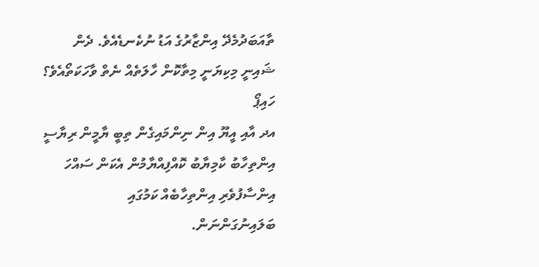ތާއަބަދުމެދޭ އިންޒާރުގެ އަޑު ނުކެނޑެއެވެ. ދެން ޝައިނީ މިކިޔަނީ މިތާކޮން ހާލަތެއް ނެތް ވާހަކަތޯއެވެ؟
ހައިޕޯ
އދ އާއި އީޔޫ އިން ނިންމައިގެން ތިބީ ޔާމީން ރިޔާސީ އިންތިހާބު ކާމިޔާބު ކޮއްފިއްޔާމުން އެކަން ސައްހަ އިންސާފުވެރި އިންތިހާބެއް ކަމުގައި ބަލައިނުގަންނަން.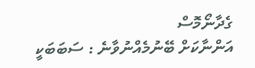ގެދާނޯމޮސް
އަންނާކަށް ބޭނުމެއްނުވާނެ : ސަބަބަކީ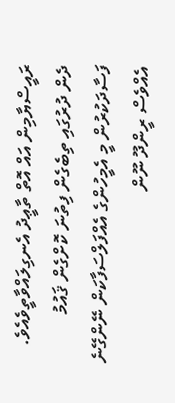ރައީސްޔާމިން އައް އޮތް ތާޢީދު އެނގިލައްވާތީވެއެވެ. ދެން ދުރުގައި ތިބެގެން ފިތުނަ ކޮށްގެން ޤައުމު ފަސާދަކުރުން މީ އެމީހުންގެ އެއްފަލްސަފާކަން ނޭންގޭނެ އެއްވެސް ރީންދޫ ނޫން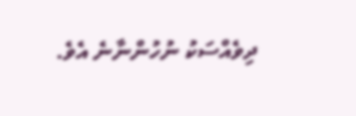ދިވެއްސަކު ނުހުންނާނެ އެވެ.